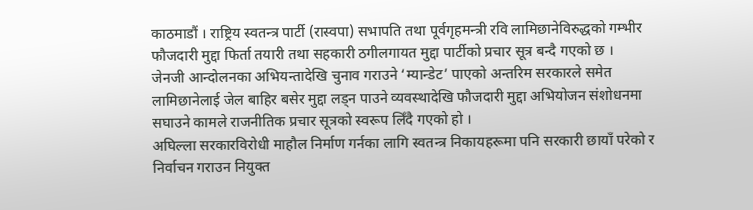काठमाडौं । राष्ट्रिय स्वतन्त्र पार्टी (रास्वपा) सभापति तथा पूर्वगृहमन्त्री रवि लामिछानेविरुद्धको गम्भीर फौजदारी मुद्दा फिर्ता तयारी तथा सहकारी ठगीलगायत मुद्दा पार्टीको प्रचार सूत्र बन्दै गएको छ ।
जेनजी आन्दोलनका अभियन्तादेखि चुनाव गराउने ‘म्यान्डेट’ पाएको अन्तरिम सरकारले समेत लामिछानेलाई जेल बाहिर बसेर मुद्दा लड्न पाउने व्यवस्थादेखि फौजदारी मुद्दा अभियोजन संशोधनमा सघाउने कामले राजनीतिक प्रचार सूत्रको स्वरूप लिँदै गएको हो ।
अघिल्ला सरकारविरोधी माहौल निर्माण गर्नका लागि स्वतन्त्र निकायहरूमा पनि सरकारी छायाँ परेको र निर्वाचन गराउन नियुक्त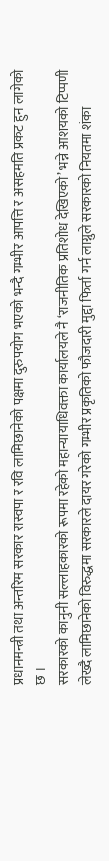प्रधानमन्त्री तथा अन्तरिम सरकार रास्वपा र रवि लामिछानेको पक्षमा दुरुपयोग भएको भन्दै गम्भीर आपत्ति र असहमति प्रकट हुन लागेको छ ।
सरकारको कानुनी सल्लाहकारको रूपमा रहेको महान्यायाधिवक्ता कार्यालयले नै ‘राजनीतिक प्रतिशोध देखिएको’ भन्ने आशयको टिप्पणी लेख्दै लामिछानेको विरुद्धमा सरकारले दायर गरेको गम्भीर प्रकृतिको फौजदारी मुद्दा फिर्ता गर्न लाग्नुले सरकारको नियतमा शंका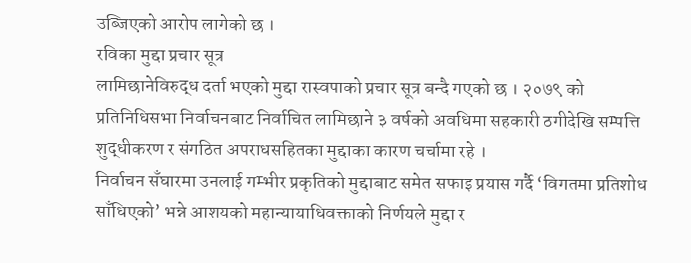उब्जिएको आरोप लागेको छ ।
रविका मुद्दा प्रचार सूत्र
लामिछानेविरुद्ध दर्ता भएको मुद्दा रास्वपाको प्रचार सूत्र बन्दै गएको छ । २०७९ को प्रतिनिधिसभा निर्वाचनबाट निर्वाचित लामिछाने ३ वर्षको अवधिमा सहकारी ठगीदेखि सम्पत्ति शुद्धीकरण र संगठित अपराधसहितका मुद्दाका कारण चर्चामा रहे ।
निर्वाचन सँघारमा उनलाई गम्भीर प्रकृतिको मुद्दाबाट समेत सफाइ प्रयास गर्दै ‘विगतमा प्रतिशोध साँधिएको’ भन्ने आशयको महान्यायाधिवक्ताको निर्णयले मुद्दा र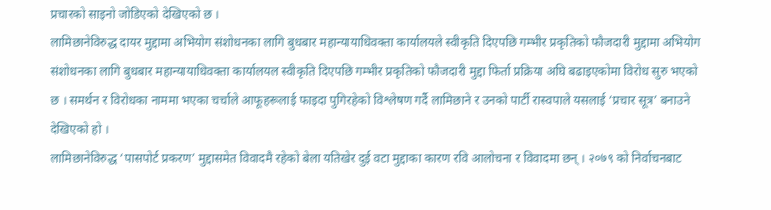प्रचारको साइनो जोडिएको देखिएको छ ।
लामिछानेविरुद्ध दायर मुद्दामा अभियोग संशोधनका लागि बुधबार महान्यायाधिवक्ता कार्यालयले स्वीकृति दिएपछि गम्भीर प्रकृतिको फौजदारी मुद्दामा अभियोग संशोधनका लागि बुधबार महान्यायाधिवक्ता कार्यालयल स्वीकृति दिएपछि गम्भीर प्रकृतिको फौजदारी मुद्दा फिर्ता प्रक्रिया अघि बढाइएकोमा विरोध सुरु भएको छ । समर्थन र विरोधका नाममा भएका चर्चाले आफूहरूलाई फाइदा पुगिरहेको विश्लेषण गर्दै लामिछाने र उनको पार्टी रास्वपाले यसलाई ‘प्रचार सूत्र’ बनाउने देखिएको हो ।
लामिछानेविरुद्ध ‘पासपोर्ट प्रकरण’ मुद्दासमेत विवादमै रहेको बेला यतिखेर दुई वटा मुद्दाका कारण रवि आलोचना र विवादमा छन् । २०७९ को निर्वाचनबाट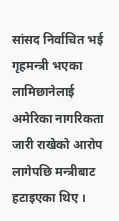सांसद निर्वाचित भई गृहमन्त्री भएका लामिछानेलाई अमेरिका नागरिकता जारी राखेको आरोप लागेपछि मन्त्रीबाट हटाइएका थिए ।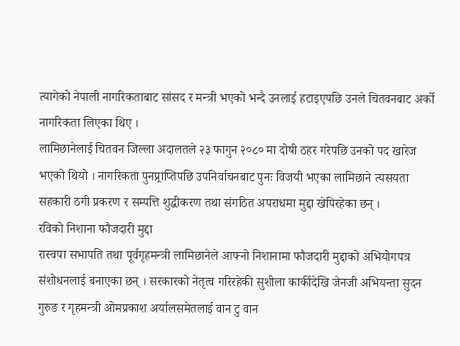त्यागेको नेपाली नागरिकताबाट सांसद र मन्त्री भएको भन्दै उनलाई हटाइएपछि उनले चितवनबाट अर्को नागरिकता लिएका थिए ।
लामिछानेलाई चितवन जिल्ला अदालतले २३ फागुन २०८० मा दोषी ठहर गरेपछि उनको पद खारेज भएको थियो । नागरिकता पुनप्र्राप्तिपछि उपनिर्वाचनबाट पुनः विजयी भएका लामिछाने त्यसयता सहकारी ठगी प्रकरण र सम्पत्ति शुद्धीकरण तथा संगठित अपराधमा मुद्दा खेपिरहेका छन् ।
रविको निशाना फौजदारी मुद्दा
रास्वपा सभापति तथा पूर्वगृहमन्त्री लामिछानेले आफ्नो निशानामा फौजदारी मुद्दाको अभियोगपत्र संशोधनलाई बनाएका छन् । सरकारको नेतृत्व गरिरहेकी सुशीला कार्कीदेखि जेनजी अभियन्ता सुदन गुरुङ र गृहमन्त्री ओमप्रकाश अर्यालसमेतलाई वान टु वान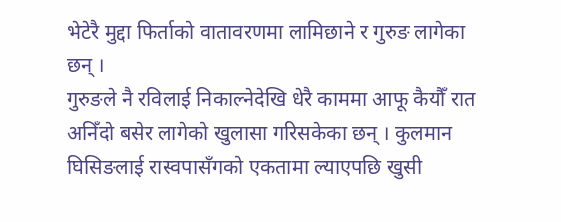भेटेरै मुद्दा फिर्ताको वातावरणमा लामिछाने र गुरुङ लागेका छन् ।
गुरुङले नै रविलाई निकाल्नेदेखि धेरै काममा आफू कैयौँ रात अनिँदो बसेर लागेको खुलासा गरिसकेका छन् । कुलमान घिसिङलाई रास्वपासँगको एकतामा ल्याएपछि खुसी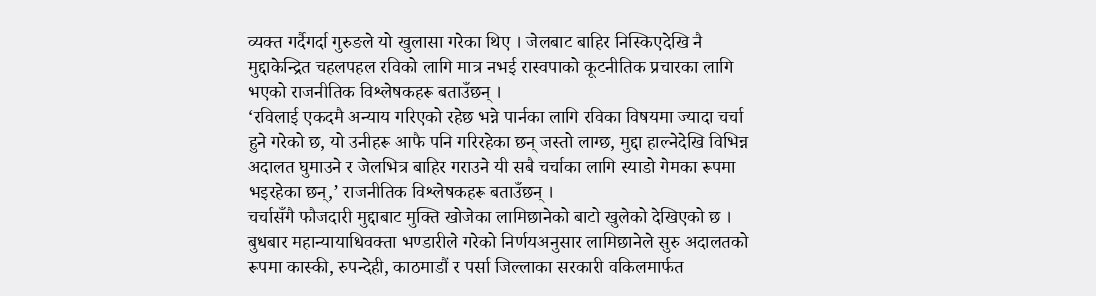व्यक्त गर्दैगर्दा गुरुङले यो खुलासा गरेका थिए । जेलबाट बाहिर निस्किएदेखि नै मुद्दाकेन्द्रित चहलपहल रविको लागि मात्र नभई रास्वपाको कूटनीतिक प्रचारका लागि भएको राजनीतिक विश्लेषकहरू बताउँछन् ।
‘रविलाई एकदमै अन्याय गरिएको रहेछ भन्ने पार्नका लागि रविका विषयमा ज्यादा चर्चा हुने गरेको छ, यो उनीहरू आफै पनि गरिरहेका छन् जस्तो लाग्छ, मुद्दा हाल्नेदेखि विभिन्न अदालत घुमाउने र जेलभित्र बाहिर गराउने यी सबै चर्चाका लागि स्याडो गेमका रूपमा भइरहेका छन्,’ राजनीतिक विश्लेषकहरू बताउँछन् ।
चर्चासँगै फौजदारी मुद्दाबाट मुक्ति खोजेका लामिछानेको बाटो खुलेको देखिएको छ । बुधबार महान्यायाधिवक्ता भण्डारीले गरेको निर्णयअनुसार लामिछानेले सुरु अदालतको रूपमा कास्की, रुपन्देही, काठमाडौं र पर्सा जिल्लाका सरकारी वकिलमार्फत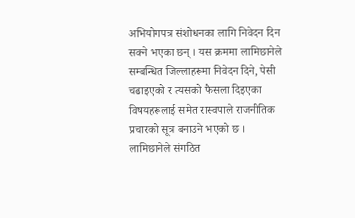अभियोगपत्र संशोधनका लागि निवेदन दिन सक्ने भएका छन् । यस क्रममा लामिछानेले सम्बन्धित जिल्लाहरूमा निवेदन दिने, पेसी चढाइएको र त्यसको फैसला दिइएका विषयहरूलाई समेत रास्वपाले राजनीतिक प्रचारको सूत्र बनाउने भएको छ ।
लामिछानेले संगठित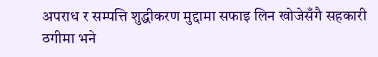अपराध र सम्पत्ति शुद्धीकरण मुद्दामा सफाइ लिन खोजेसँगै सहकारी ठगीमा भने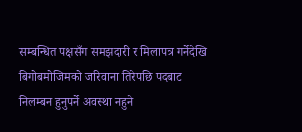सम्बन्धित पक्षसँग समझदारी र मिलापत्र गर्नेदेखि बिगोबमोजिमको जरिवाना तिरेपछि पदबाट निलम्बन हुनुपर्ने अवस्था नहुने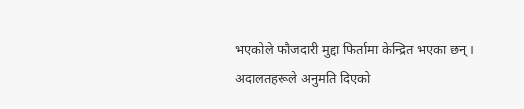भएकोले फौजदारी मुद्दा फिर्तामा केन्द्रित भएका छन् । अदालतहरूले अनुमति दिएको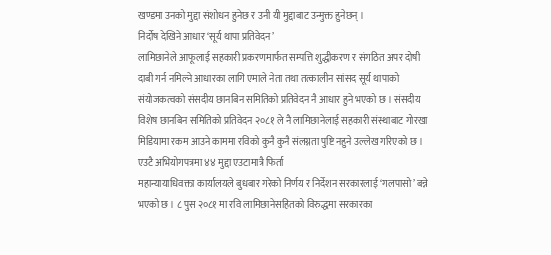खण्डमा उनको मुद्दा संशोधन हुनेछ र उनी यी मुद्दाबाट उन्मुक्त हुनेछन् ।
निर्दोष देखिने आधार ‘सूर्य थापा प्रतिवेदन’
लामिछानेले आफूलाई सहकारी प्रकरणमार्फत सम्पत्ति शुद्धीकरण र संगठित अपर दोषी दाबी गर्न नमिल्ने आधारका लागि एमाले नेता तथा तत्कालीन सांसद सूर्य थापाको संयोजकत्वको संसदीय छानबिन समितिको प्रतिवेदन नै आधार हुने भएको छ । संसदीय विशेष छानबिन समितिको प्रतिवेदन २०८१ ले नै लामिछानेलाई सहकारी संस्थाबाट गोरखा मिडियामा रकम आउने काममा रविको कुनै कुनै संलग्नता पुष्टि नहुने उल्लेख गरिएको छ ।
एउटै अभियोगपत्रमा ४४ मुद्दा एउटामात्रै फिर्ता
महान्यायाधिवक्ता कार्यालयले बुधबार गरेको निर्णय र निर्देशन सरकारलाई ‘गलपासो’ बन्ने भएको छ । ८ पुस २०८१ मा रवि लामिछानेसहितको विरुद्धमा सरकारका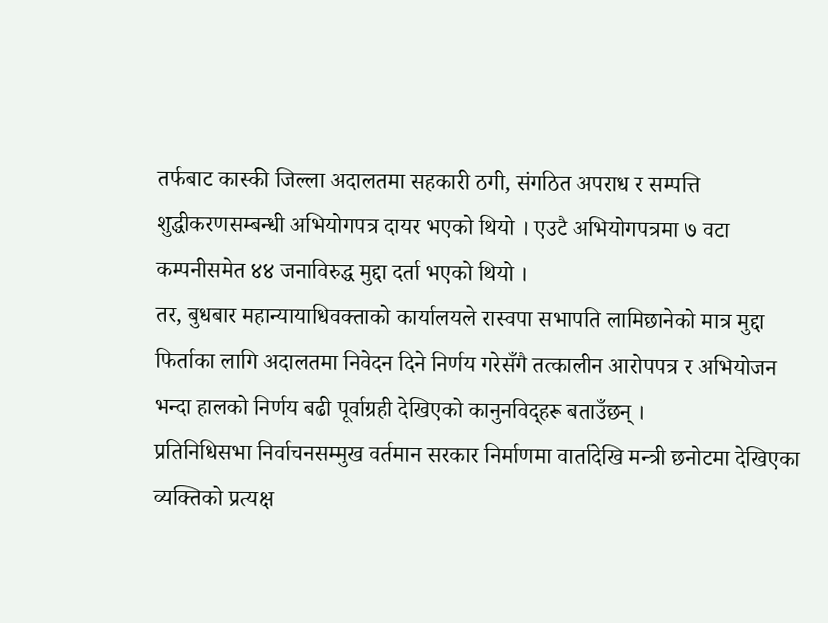तर्फबाट कास्की जिल्ला अदालतमा सहकारी ठगी, संगठित अपराध र सम्पत्ति शुद्धीकरणसम्बन्धी अभियोगपत्र दायर भएको थियो । एउटै अभियोगपत्रमा ७ वटा कम्पनीसमेत ४४ जनाविरुद्ध मुद्दा दर्ता भएको थियो ।
तर, बुधबार महान्यायाधिवक्ताको कार्यालयले रास्वपा सभापति लामिछानेको मात्र मुद्दा फिर्ताका लागि अदालतमा निवेदन दिने निर्णय गरेसँगै तत्कालीन आरोपपत्र र अभियोजन भन्दा हालको निर्णय बढी पूर्वाग्रही देखिएको कानुनविद्हरू बताउँछन् ।
प्रतिनिधिसभा निर्वाचनसम्मुख वर्तमान सरकार निर्माणमा वार्तादेखि मन्त्री छनोटमा देखिएका व्यक्तिको प्रत्यक्ष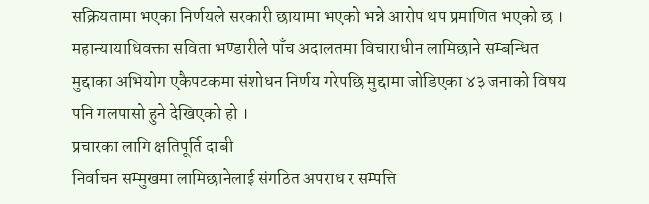सक्रियतामा भएका निर्णयले सरकारी छायामा भएको भन्ने आरोप थप प्रमाणित भएको छ । महान्यायाधिवक्ता सविता भण्डारीले पाँच अदालतमा विचाराधीन लामिछाने सम्बन्धित मुद्दाका अभियोग एकैपटकमा संशोधन निर्णय गरेपछि मुद्दामा जोडिएका ४३ जनाको विषय पनि गलपासो हुने देखिएको हो ।
प्रचारका लागि क्षतिपूर्ति दाबी
निर्वाचन सम्मुखमा लामिछानेलाई संगठित अपराध र सम्पत्ति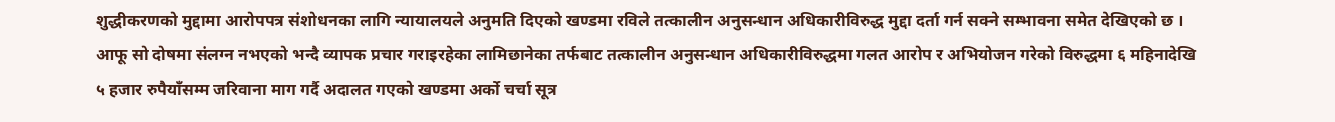शुद्धीकरणको मुद्दामा आरोपपत्र संशोधनका लागि न्यायालयले अनुमति दिएको खण्डमा रविले तत्कालीन अनुसन्धान अधिकारीविरुद्ध मुद्दा दर्ता गर्न सक्ने सम्भावना समेत देखिएको छ । आफू सो दोषमा संलग्न नभएको भन्दै व्यापक प्रचार गराइरहेका लामिछानेका तर्फबाट तत्कालीन अनुसन्धान अधिकारीविरुद्धमा गलत आरोप र अभियोजन गरेको विरुद्धमा ६ महिनादेखि ५ हजार रुपैयाँसम्म जरिवाना माग गर्दै अदालत गएको खण्डमा अर्को चर्चा सूत्र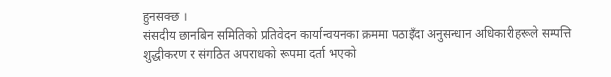हुनसक्छ ।
संसदीय छानबिन समितिको प्रतिवेदन कार्यान्वयनका क्रममा पठाइँदा अनुसन्धान अधिकारीहरूले सम्पत्ति शुद्धीकरण र संगठित अपराधको रूपमा दर्ता भएको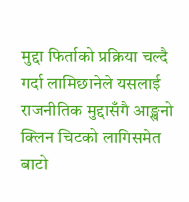मुद्दा फिर्ताको प्रक्रिया चल्दै गर्दा लामिछानेले यसलाई राजनीतिक मुद्दासँगै आङ्खनो क्लिन चिटको लागिसमेत बाटो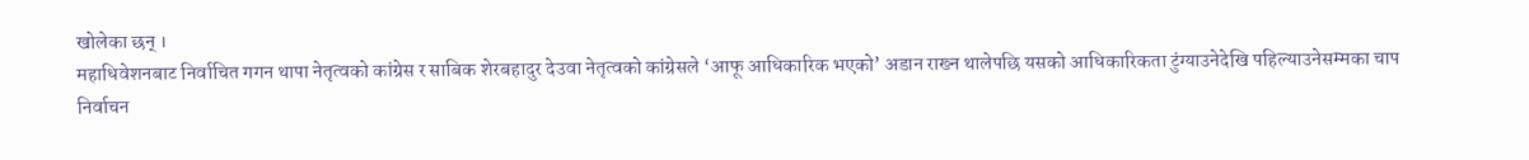खोलेका छन् ।
महाधिवेशनबाट निर्वाचित गगन थापा नेतृत्वको कांग्रेस र साबिक शेरबहादुर देउवा नेतृत्वको कांग्रेसले ‘आफू आधिकारिक भएको’ अडान राख्न थालेपछि यसको आधिकारिकता टुंग्याउनेदेखि पहिल्याउनेसम्मका चाप निर्वाचन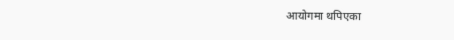आयोगमा थपिएका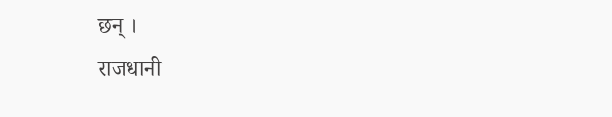छन् ।
राजधानी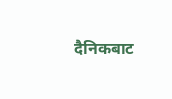दैनिकबाट